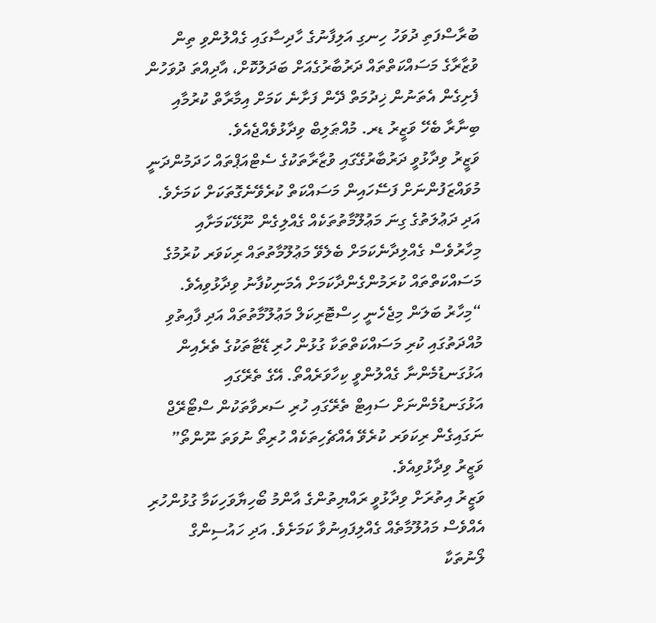ބުރާސްފަތި ދުވަހު ހިނގި އަލިފާނުގެ ހާދިސާގައި ގެއްލުންވި ތިން ވުޒާރާގެ މަސައްކަތްތައް ދަރުބާރުގެއަށް ބަދަލުކޮށް، އާދިއްތަ ދުވަހުން ފެށިގެން އެތަނުން ޚިދުމަތް ދޭން ފަށާނެ ކަމަށް އިމާރާތް ކުރުމާއި ބިނާރާ ބެހޭ ވަޒީރު ޑރ. މުއްޠަލިބް ވިދާޅުވެއްޖެއެވެ.
ވަޒީރު ވިދާޅުވީ ދަރުބާރުގޭގައި ވުޒާރާތަކުގެ ސެޓްއަޕްތައް ހަދަމުންދަނީ މުވައްޒަފުންނަށް ފަސޭހައިން މަސައްކަތް ކުރެވޭނެގޮތަކަށް ކަމަށެވެ. އަދި ދަޢުލަތުގެ ގިނަ މަޢުލޫމާތުތަކެއް ގެއްލިގެން ނޫޅޭކަމަށާއި މިހާރުވެސް ގެއްލިދާނެކަމަށް ބެލެވޭ މަޢުލޫމާތުތައް ރިކަވަރ ކުރުމުގެ މަސައްކަތްތައް ކުރަމުންގެންދާކަމަށް އެމަނިކުފާނު ވިދާޅުވިއެވެ.
“މިހާރު ބަލަން މިޖެހެނީ ހިސްޓޮރިކަލް މަޢުލޫމާތުތައް އަދި ފާއިތުވި މުއްދަތުގައި ކުރި މަސައްކަތްތަކާ ގުޅުން ހުރި ޑޭޓާތަކުގެ ތެރެއިން އަޅުގަނޑުމެންނާ ގެއްލުންވީ ކިހާވަރެއްތޯ. އޭގެ ތެރޭގައި އަޅުގަނޑުމެންނަށް ސައިޓް ތެރޭގައި ހުރި ސަރވާތަކުން ސްޓޯރޭޖް ނަގައިގެން ރިކަވަރ ކުރެވޭ އެއްޗެހިތަކެއް ހުރިތޯ ނުވަތަ ނޫންތޯ” ވަޒީރު ވިދާޅުވިއެވެ.
ވަޒީރު އިތުރަށް ވިދާޅުވީ ރައްޔިތުންގެ އާންމު ބޯހިޔާވަހިކަމާ ގުޅުންހުރި އެއްވެސް މައުލޫމާތެއް ގެއްލިފައިނުވާ ކަމަށެވެ. އަދި ހައުސިންގް ލޯނުތަކާ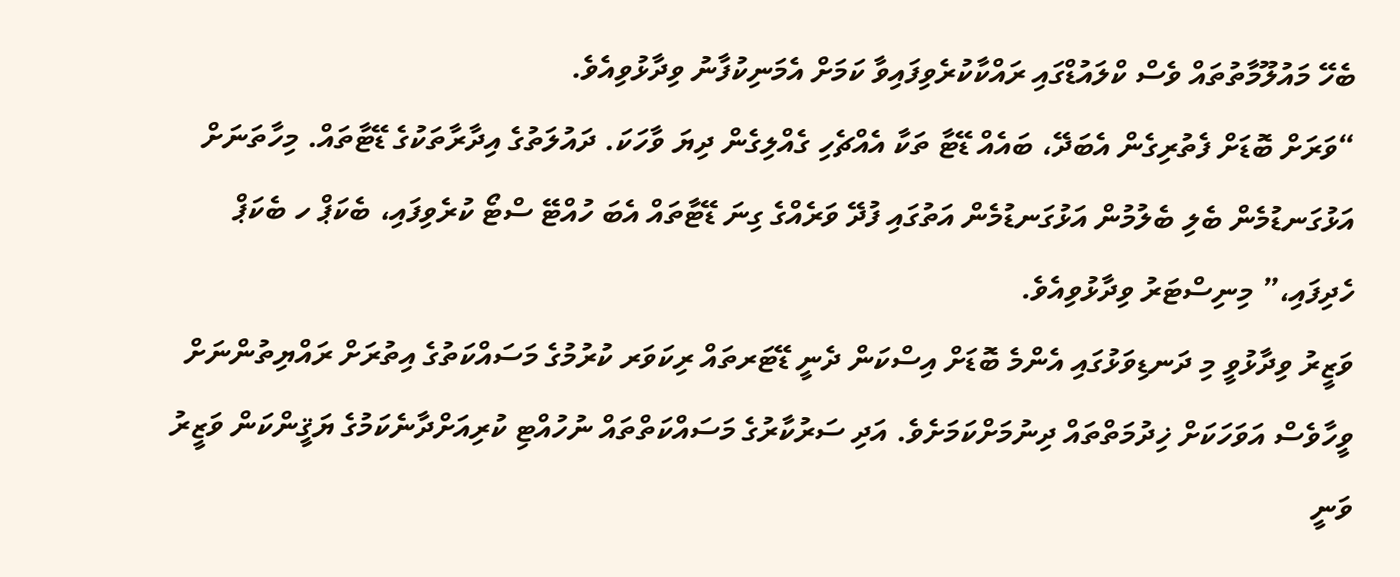ބެހޭ މައުލޫމާތުތައް ވެސް ކްލައުޑްގައި ރައްކާކުރެވިފައިވާ ކަމަށް އެމަނިކުފާނު ވިދާޅުވިއެވެ.
“ވަރަށް ބޮޑަށް ފެތުރިގެން އެބަދޭ، ބައެއް ޑޭޓާ ތަކާ އެއްޗެހި ގެއްލިގެން ދިޔަ ވާހަކަ. ދައުލަތުގެ އިދާރާތަކުގެ ޑޭޓާތައް. މިހާތަނަށް އަޅުގަނޑުމެން ބެލި ބެލުމުން އަޅުގަނޑުމެން އަތުގައި ފުދޭ ވަރެއްގެ ގިނަ ޑޭޓާތައް އެބަ ހުއްޓޭ ސްޓޯ ކުރެވިފައި، ބެކަޕް ހ ބެކަޕް ހެދިފައި،” މިނިސްޓަރު ވިދާޅުވިއެވެ.
ވަޒީރު ވިދާޅުވީ މި ދަނޑިވަޅުގައި އެންމެ ބޮޑަށް އިސްކަން ދެނީ ޑޭޓަރތައް ރިކަވަރ ކުރުމުގެ މަސައްކަތުގެ އިތުރަށް ރައްޔިތުންނަށް ވީހާވެސް އަވަހަކަށް ޚިދުމަތްތައް ދިނުމަށްކަމަށެވެ. އަދި ސަރުކާރުގެ މަސައްކަތްތައް ނުހުއްޓި ކުރިއަށްދާނެކަމުގެ ޔަޤީންކަން ވަޒީރު ވަނީ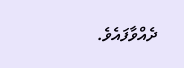ދެއްވާފައެވެ.